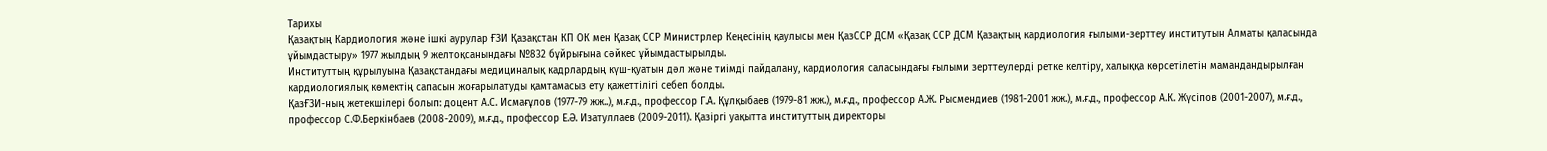Тарихы
Қазақтың Кардиология және ішкі аурулар ҒЗИ Қазақстан КП ОК мен Қазақ ССР Министрлер Кеңесінің қаулысы мен ҚазССР ДСМ «Қазақ ССР ДСМ Қазақтың кардиология ғылыми-зерттеу институтын Алматы қаласында ұйымдастыру» 1977 жылдың 9 желтоқсанындағы №832 бұйрығына сәйкес ұйымдастырылды.
Институттың құрылуына Қазақстандағы медициналық кадрлардың күш-қуатын дәл және тиімді пайдалану, кардиология саласындағы ғылыми зерттеулерді ретке келтіру, халыққа көрсетілетін мамандандырылған кардиологиялық көмектің сапасын жоғарылатуды қамтамасыз ету қажеттілігі себеп болды.
ҚазҒЗИ-ның жетекшілері болып: доцент А.С. Исмағұлов (1977-79 жж..), м.ғ.д., профессор Г.А. Құлқыбаев (1979-81 жж.), м.ғ.д., профессор А.Ж. Рысмендиев (1981-2001 жж.), м.ғ.д., профессор А.К. Жүсіпов (2001-2007), м.ғ.д., профессор С.Ф.Беркінбаев (2008-2009), м.ғ.д., профессор Е.Ә. Изатуллаев (2009-2011). Қазіргі уақытта институттың директоры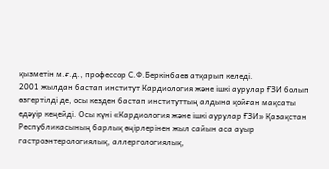қызметін м.ғ.д., профессор С.Ф.Беркінбаев атқарып келеді.
2001 жылдан бастап институт Кардиология және ішкі аурулар ҒЗИ болып өзгертілді де, осы кезден бастап институттың алдына қойған мақсаты едәуір кеңейді. Осы күні «Кардиология және ішкі аурулар ҒЗИ» Қазақстан Республикасының барлық өңірлерінен жыл сайын аса ауыр гастроэнтерологиялық, аллергологиялық,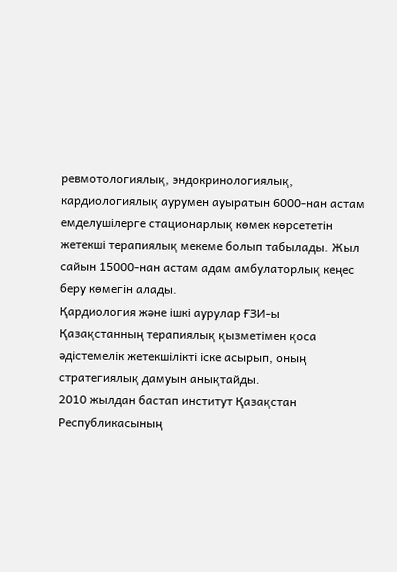ревмотологиялық, эндокринологиялық, кардиологиялық аурумен ауыратын 6000-нан астам емделушілерге стационарлық көмек көрсететін жетекші терапиялық мекеме болып табылады. Жыл сайын 15000-нан астам адам амбулаторлық кеңес беру көмегін алады.
Қардиология және ішкі аурулар ҒЗИ-ы Қазақстанның терапиялық қызметімен қоса әдістемелік жетекшілікті іске асырып, оның стратегиялық дамуын анықтайды.
2010 жылдан бастап институт Қазақстан Республикасының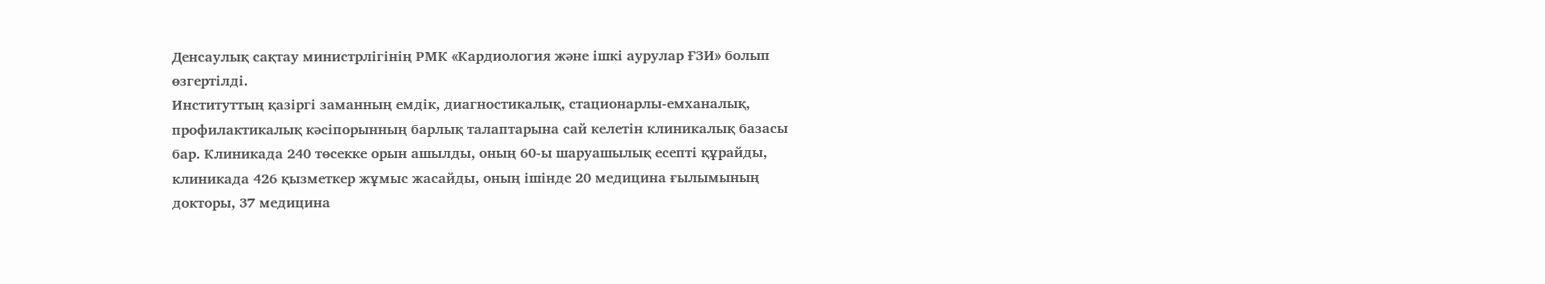Денсаулық сақтау министрлігінің РМК «Кардиология және ішкі аурулар ҒЗИ» болып өзгертілді.
Институттың қазіргі заманның емдік, диагностикалық, стационарлы-емханалық, профилактикалық кәсіпорынның барлық талаптарына сай келетін клиникалық базасы бар. Клиникада 240 төсекке орын ашылды, оның 60-ы шаруашылық есепті құрайды, клиникада 426 қызметкер жұмыс жасайды, оның ішінде 20 медицина ғылымының докторы, 37 медицина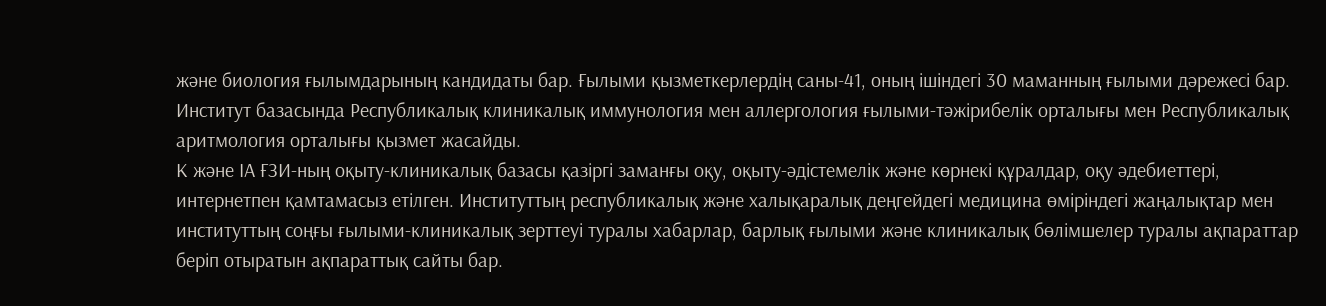және биология ғылымдарының кандидаты бар. Ғылыми қызметкерлердің саны-41, оның ішіндегі 30 маманның ғылыми дәрежесі бар.
Институт базасында Республикалық клиникалық иммунология мен аллергология ғылыми-тәжірибелік орталығы мен Республикалық аритмология орталығы қызмет жасайды.
К және ІА ҒЗИ-ның оқыту-клиникалық базасы қазіргі заманғы оқу, оқыту-әдістемелік және көрнекі құралдар, оқу әдебиеттері, интернетпен қамтамасыз етілген. Институттың республикалық және халықаралық деңгейдегі медицина өміріндегі жаңалықтар мен институттың соңғы ғылыми-клиникалық зерттеуі туралы хабарлар, барлық ғылыми және клиникалық бөлімшелер туралы ақпараттар беріп отыратын ақпараттық сайты бар.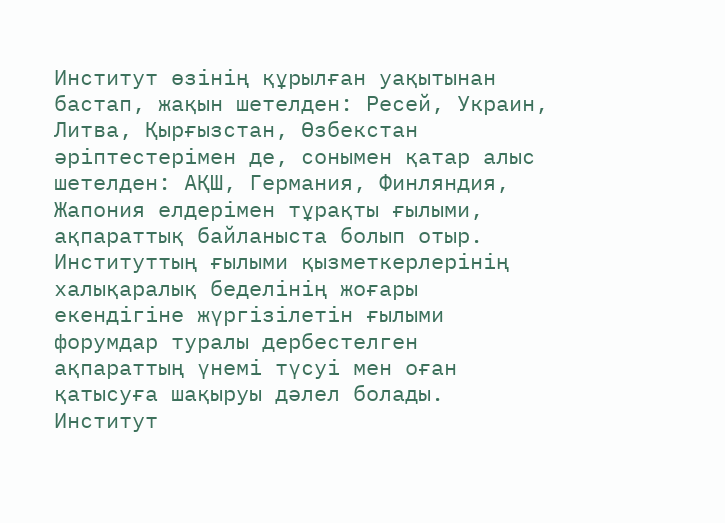Институт өзінің құрылған уақытынан бастап, жақын шетелден: Ресей, Украин, Литва, Қырғызстан, Өзбекстан әріптестерімен де, сонымен қатар алыс шетелден: АҚШ, Германия, Финляндия, Жапония елдерімен тұрақты ғылыми, ақпараттық байланыста болып отыр. Институттың ғылыми қызметкерлерінің халықаралық беделінің жоғары екендігіне жүргізілетін ғылыми форумдар туралы дербестелген ақпараттың үнемі түсуі мен оған қатысуға шақыруы дәлел болады. Институт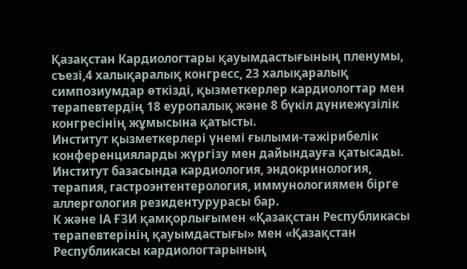Қазақстан Кардиологтары қауымдастығының пленумы, съезі,4 халықаралық конгресс, 23 халықаралық симпозиумдар өткізді, қызметкерлер кардиологтар мен терапевтердің 18 еуропалық және 8 бүкіл дүниежүзілік конгресінің жұмысына қатысты.
Институт қызметкерлері үнемі ғылыми-тәжірибелік конференцияларды жүргізу мен дайындауға қатысады.
Институт базасында кардиология, эндокринология, терапия, гастроэнтентерология, иммунологиямен бірге аллергология резидентурурасы бар.
К және ІА ҒЗИ қамқорлығымен «Қазақстан Республикасы терапевтерінің қауымдастығы» мен «Қазақстан Республикасы кардиологтарының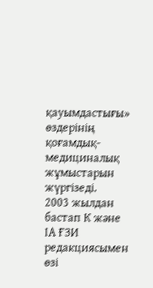қауымдастығы» өздерінің қоғамдық-медициналық жұмыстарын жүргізеді.
2003 жылдан бастап К және ІА ҒЗИ редакциясымен өзі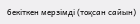бекіткен мерзімді (тоқсан сайын)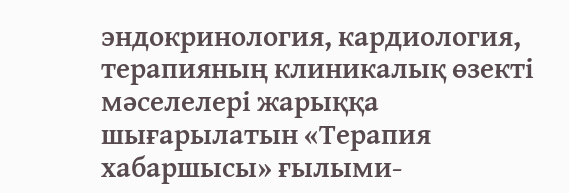эндокринология, кардиология, терапияның клиникалық өзекті мәселелері жарыққа шығарылатын «Терапия хабаршысы» ғылыми-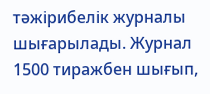тәжірибелік журналы шығарылады. Журнал 1500 тиражбен шығып,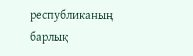республиканың барлық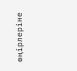өңірлеріне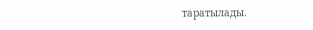таратылады.